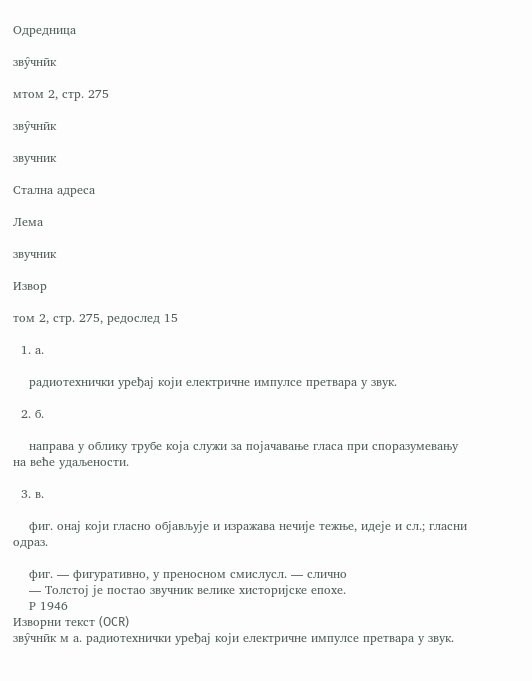Одредница

зву̑чнӣк

мтом 2, стр. 275

зву̑чнӣк

звучник

Стална адреса

Лема

звучник

Извор

том 2, стр. 275, редослед 15

  1. а.

    радиотехнички уређај који електричне импулсе претвара у звук.

  2. б.

    направа у облику трубе која служи за појачавање гласа при споразумевању на веће удаљености.

  3. в.

    фиг. онај који гласно објављује и изражава нечије тежње, идеје и сл.; гласни одраз.

    фиг. — фигуративно, у преносном смислусл. — слично
    — Толстој је постао звучник велике хисторијске епохе.
    Р 1946
Изворни текст (OCR)
зву̑чнӣк м а. радиотехнички уређај који електричне импулсе претвара у звук.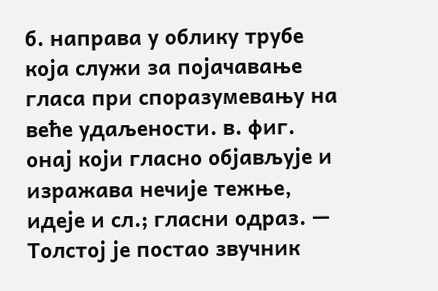б. направа у облику трубе која служи за појачавање гласа при споразумевању на веће удаљености. в. фиг. онај који гласно објављује и изражава нечије тежње, идеје и сл.; гласни одраз. — Толстој је постао звучник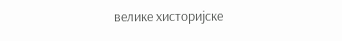велике хисторијске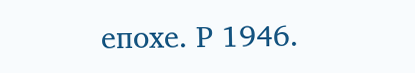епохе. Р 1946.